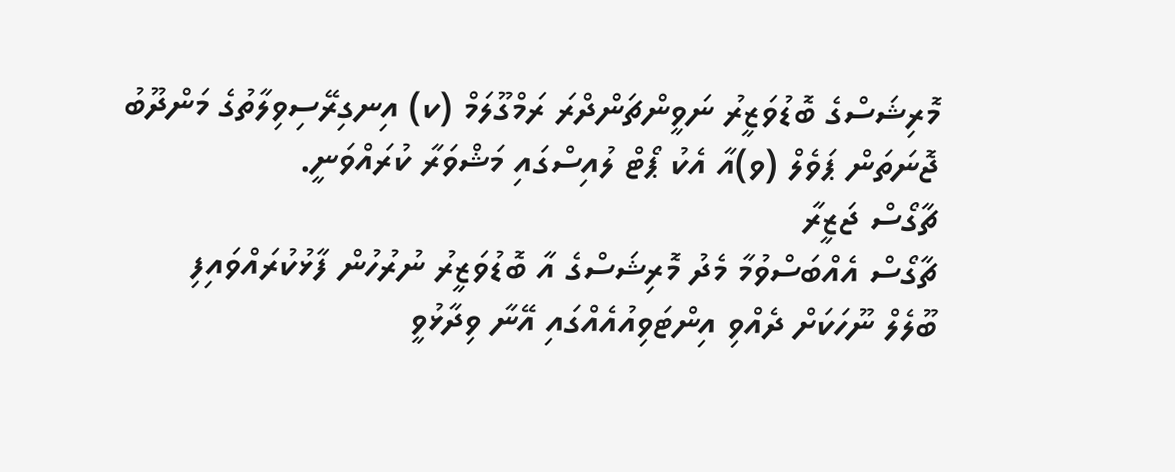މޮރިޝަސްގެ ބޮޑުވަޒީރު ނަވީންޗަންދްރަ ރަމްގޫލަމް (ކ) އިނގިރޭސިވިލާތުގެ މަންދޫބު ޖޮނަތަން ޕަވެލް (ވ)އާ އެކު ޕޯޓް ލުއިސްގައި މަޝްވަރާ ކުރައްވަނީ.
ޗާގޯސް ޖަޒީރާ
ޗާގޯސް އެއްބަސްވުމާ މެދު މޮރިޝަސްގެ އާ ބޮޑުވަޒީރު ނުރުހުން ފާޅުކުރައްވައިފި
ބޫލެލް ނޫހަކަށް ދެއްވި އިންޓަވިއުއެއްގައި އޭނާ ވިދާޅުވީ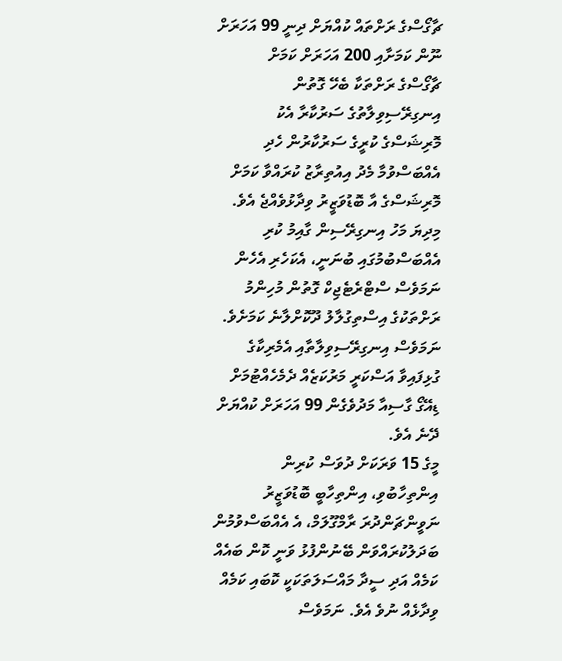ޗާގޯސްގެ ރަށްތައް ކުއްޔަށް ދިނީ 99 އަހަރަށް ނޫން ކަމަށާއި 200 އަހަރަށް ކަމަށް
ޗާގޯސްގެ ރަށްތަކާ ބެހޭ ގޮތުން އިނގިރޭސިވިލާތުގެ ސަރުކާރާ އެކު މޮރިޝަސްގެ ކުރީގެ ސަރުކާރުން ހެދި އެއްބަސްވުމާ މެދު އިއުތިރާޒު ކުރައްވާ ކަމަށް މޮރިޝަސްގެ އާ ބޮޑުވަޒީރު ވިދާޅުވެއްޖެ އެވެ.
މިދިޔަ މަހު އިނގިރޭސިން ގާއިމު ކުރި އެއްބަސްބުމުގައި ބުނަނީ، އެކަހެރި އެހެން ނަމަވެސް ސްޓްރެޓެޖިކް ގޮތުން މުހިންމު ރަށްތަކުގެ އިސްތިގުލާލު ދޫކޮށްލާނެ ކަމަށެވެ. ނަމަވެސް އިނގިރޭސިވިލާތާއި އެމެރިކާގެ ގުޅިފައިވާ އަސްކަރީ މަރުކަޒެއް ދެމެހެއްޓުމަށް ޑިއޭގޯ ގާސިއާ މަދުވެގެން 99 އަހަރަށް ކުއްޔަށް ދޭނެ އެވެ.
މީގެ 15 ވަރަކަށް ދުވަސް ކުރިން އިންތިހާބުވި، އިންތިހާބީ ބޮޑުވަޒީރު ނަވީންޗަންދުރަ ރާމްގޫލަމް، އެ އެއްބަސްވުމުން ބަދަލުކުރައްވަން ބޭނުންފުޅު ވަނީ ކޮން ބައެއް ކަމެއް އަދި ސީދާ މައްސަލަތަކަކީ ކޮބައި ކަމެއް ވިދާޅެއް ނުވެ އެވެ. ނަމަވެސް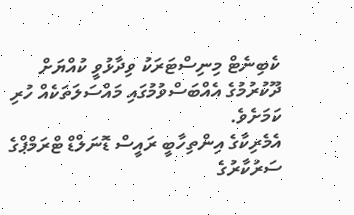ކެބިނެޓް މިނިސްޓަރަކު ވިދާޅުވީ ކުއްޔަށް ދޫކުރުމުގެ އެއްބަސްވުމުގައި މައްސަލަތަކެއް ހުރި ކަމަށެވެ.
އެމެރިކާގެ އިންތިހާބީ ރައީސް ޑޮނަލްޑް ޓްރަމްޕްގެ ސަރުކާރުގެ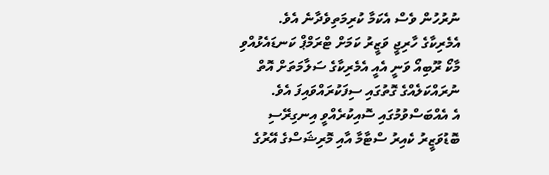ނުރުހުން ވެސް އެކަމާ ކުރިމަތިވެދާނެ އެވެ.
އެމެރިކާގެ ހާރިޖީ ވަޒީރު ކަމަށް ޓްރަމްޕް ކަނޑައެޅުއްވި މާކޯ ރޫބިއޯ ވަނީ އެއީ އެމެރިކާގެ ސަލާމަތަށް އޮތް ނުރައްކަލެއްގެ ގޮތުގައި ސިފަކުރައްވައިފަ އެވެ.
އެ އެއްބަސްވުމުގައި ސޮއިކުރެއްވީ އިނގިރޭސި ބޮޑުވަޒީރު ކެއިރު ސްޓާމާ އާއި މޮރިޝަސްގެ އޭރުގެ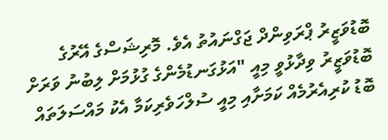ބޮޑުވަޒީރު ޕްރަވިންދް ޖަގްނައުތު އެވެ. މޮރިޝަސްގެ އޭރުގެ ބޮޑުވަޒީރު ވިދާޅުވީ މިއީ "އަޅުގަނޑުމެންގެ ގުޅުމަށް ލިބުނު ވަރަށް ބޮޑު ކުރިއެރުމެއް ކަމަށާއި މިއީ ސުލްހަވެރިކަމާ އެކު މައްސަލަތައް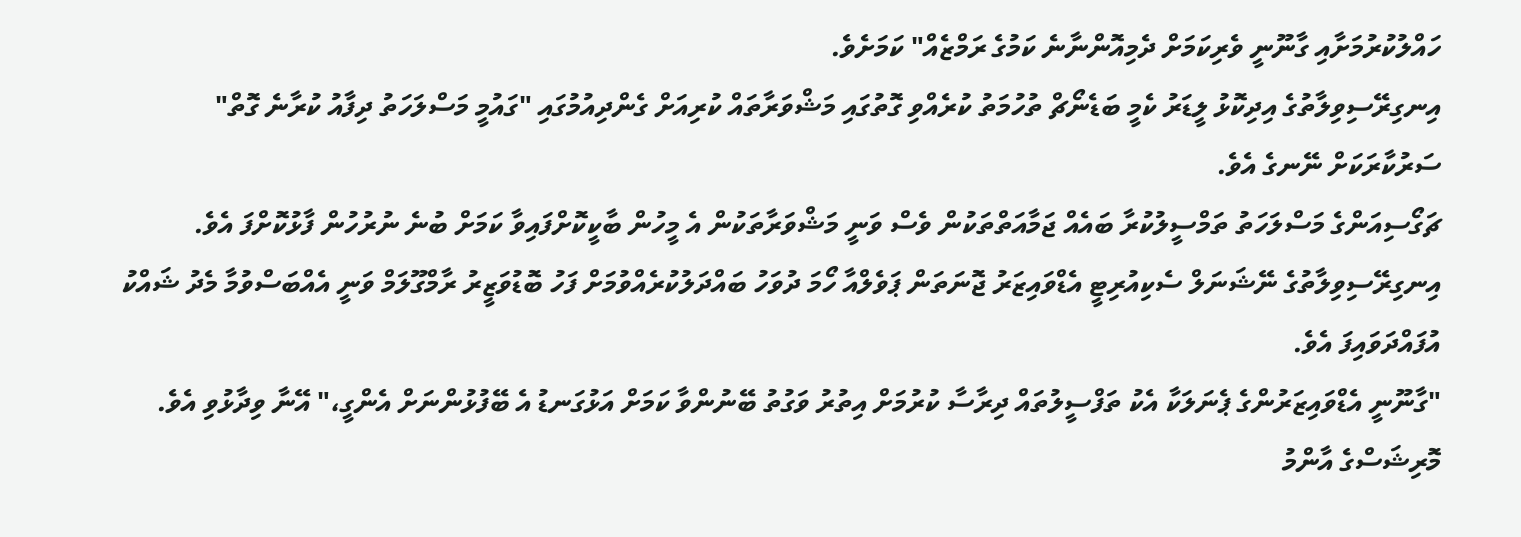ހައްލުކުރުމަށާއި ގާނޫނީ ވެރިކަމަށް ދެމިއޮންނާނެ ކަމުގެ ރަމްޒެއް" ކަމަށެވެ.
އިނގިރޭސިވިލާތުގެ އިދިކޮޅު ލީޑަރު ކެމީ ބަޑެނޯޗް ތުހުމަތު ކުރެއްވި ގޮތުގައި މަޝްވަރާތައް ކުރިއަށް ގެންދިއުމުގައި "ގައުމީ މަސްލަހަތު ދިފާއު ކުރާނެ ގޮތް" ސަރުކާރަކަށް ނޭނގެ އެވެ.
ޗަގޯސިއަންގެ މަސްލަހަތު ތަމްސީލުކުރާ ބައެއް ޖަމާއަތްތަކުން ވެސް ވަނީ މަޝްވަރާތަކުން އެ މީހުން ބާކީކޮށްފައިވާ ކަމަށް ބުނެ ނުރުހުން ފާޅުކޮށްފަ އެވެ.
އިނގިރޭސިވިލާތުގެ ނޭޝަނަލް ސެކިއުރިޓީ އެޑްވައިޒަރު ޖޮނަތަން ޕަވެލްއާ ހޯމަ ދުވަހު ބައްދަލުކުރެއްވުމަށް ފަހު ބޮޑުވަޒީރު ރާމްގޫލަމް ވަނީ އެއްބަސްވުމާ މެދު ޝައްކު އުފައްދަވައިފަ އެވެ.
"ގާނޫނީ އެޑްވައިޒަރުންގެ ޕެނަލަކާ އެކު ތަފްސީލުތައް ދިރާސާ ކުރުމަށް އިތުރު ވަގުތު ބޭނުންވާ ކަމަށް އަޅުގަނޑު އެ ބޭފުޅުންނަށް އެންގީ،" އޭނާ ވިދާޅުވި އެވެ.
މޮރިޝަސްގެ އާންމު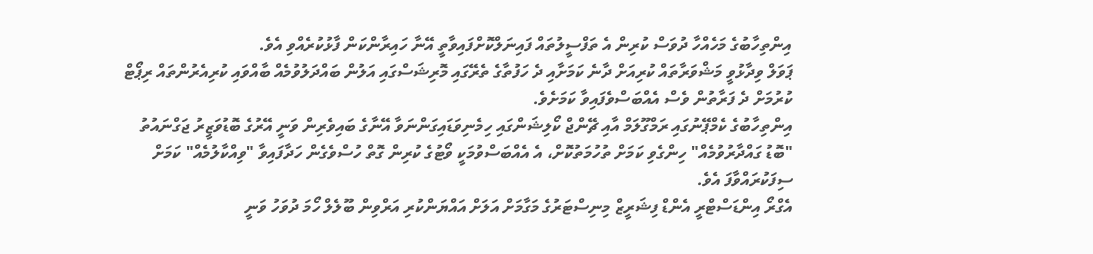އިންތިހާބުގެ މަހެއްހާ ދުވަސް ކުރިން އެ ތަފްސީލުތައް ފައިނަލްކޮށްފައިވާތީ އޭނާ ހައިރާންކަން ފާޅުކުރެއްވި އެވެ.
ޕަވަލް ވިދާޅުވީ މަޝްވަރާތައް ކުރިއަށް ދާނެ ކަމަށާއި ދެ ހަފުތާގެ ތެރޭގައި މޮރިޝަސްގައި އަލުން ބައްދަލުވުމެއް ބާއްވައި ކުރިއެރުންތައް ރިޕޯޓް ކުރުމަށް ދެ ފަރާތުން ވެސް އެއްބަސްވެފައިވާ ކަމަށެވެ.
އިންތިހާބުގެ ކެމްޕޭނުގައި ރަމްގޫލަމް އާއި ޗޭންޖް ކޯލިޝަންގައި ހިމެނިވަޑައިގަންނަވާ އޭނާގެ ބައިވެރިން ވަނީ އޭރުގެ ބޮޑުވަޒީރު ޖަގްނައުތު "ބޮޑު ގައްދާރުވުމެއް" ހިންގެވި ކަމަށް ތުހުމަތުކޮށް، އެ އެއްބަސްވުމަކީ ވޯޓުގެ ކުރިން ގޮތް ހުސްވެގެން ހަދާފައިވާ "ވިއްކާލުމެއް" ކަމަށް ސިފަކުރައްވާފަ އެވެ.
އެގްރޯ އިންޑަސްޓްރީ އެންޑް ފިޝަރީޒް މިނިސްޓަރުގެ މަގާމަށް އަލަށް އައްޔަންކުރި އަރްވިން ބޫލެލް ހޯމަ ދުވަހު ވަނީ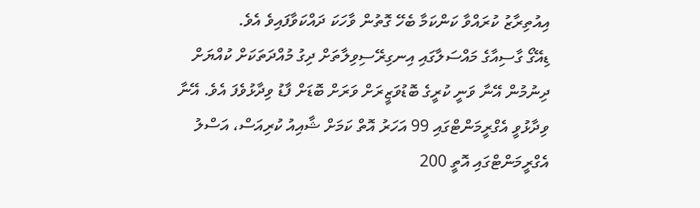އިއުތިރާޒު ކުރައްވާ ކަންކަމާ ބެހޭ ގޮތުން ވާހަކަ ދައްކަވާފައިވެ އެވެ.
ޑިއޭގޯ ގާސިއާގެ މައްސަލާގައި އިނގިރޭސިވިލާތަށް ދިގު މުއްދަތަކަށް ކުއްޔަށް ދިނުމުން އޭނާ ވަނީ ކުރީގެ ބޮޑުވަޒީރަށް ވަރަށް ބޮޑަށް ފާޑު ވިދާޅުވެފަ އެވެ. އޭނާ ވިދާޅުވީ އެގްރީމަންޓްގައި 99 އަހަރު އޮތް ކަމަށް ޝާއިއު ކުރިއަސް، އަސްލު އެގްރީމަންޓްގައި އޮތީ 200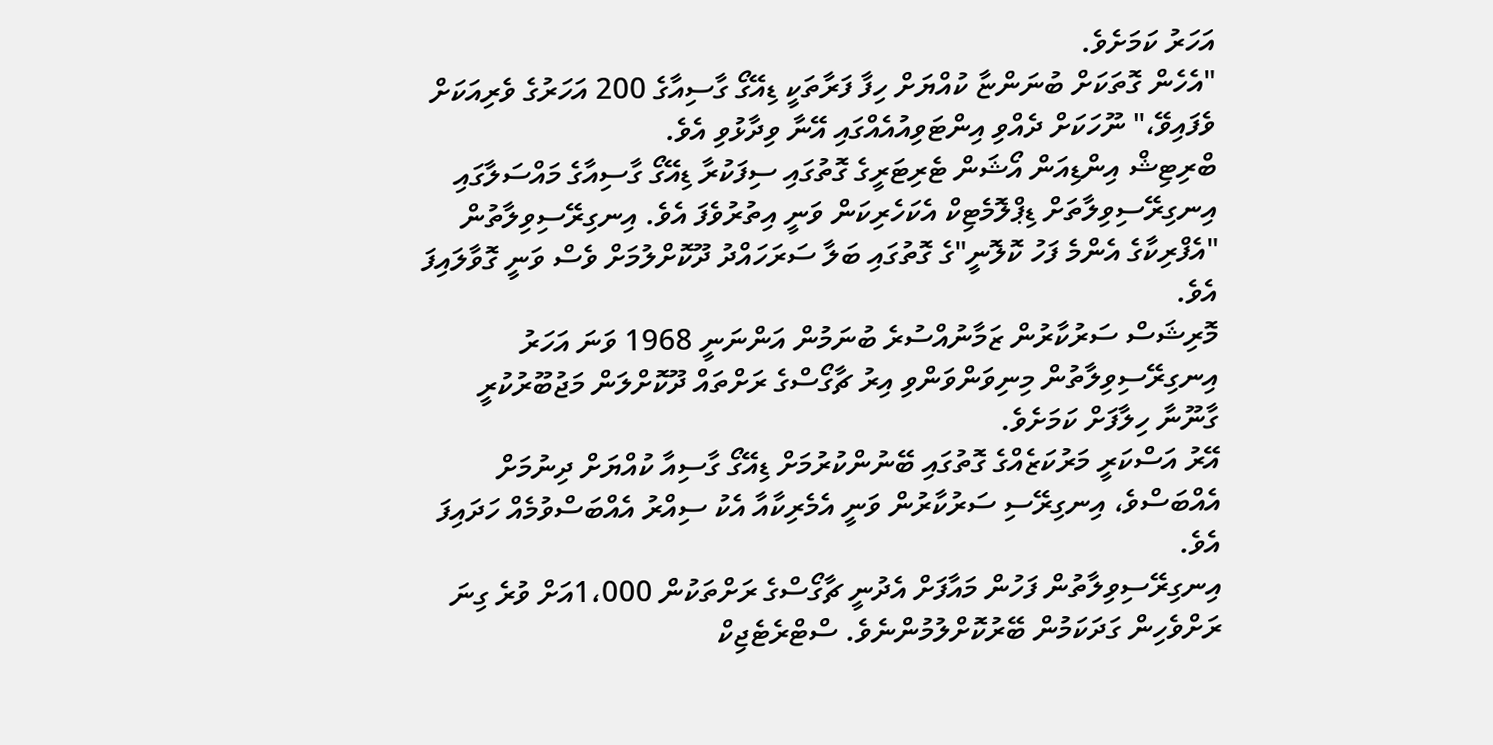އަހަރު ކަމަށެވެ.
"އެހެން ގޮތަކަށް ބުނަންޏާ ކުއްޔަށް ހިފާ ފަރާތަކީ ޑިއޭގޯ ގާސިއާގެ 200 އަހަރުގެ ވެރިއަކަށް ވެފައިވޭ،" ނޫހަކަށް ދެއްވި އިންޓަވިއުއެއްގައި އޭނާ ވިދާޅުވި އެވެ.
ބްރިޓިޝް އިންޑިއަން އޯޝަން ޓެރިޓަރީގެ ގޮތުގައި ސިފަކުރާ ޑިއޭގޯ ގާސިއާގެ މައްސަލާގައި އިނގިރޭސިވިލާތަށް ޑިޕްލޮމެޓިކް އެކަހެރިކަން ވަނީ އިތުރުވެފަ އެވެ. އިނގިރޭސިވިލާތުން "އެފްރިކާގެ އެންމެ ފަހު ކޮލޮނީ"ގެ ގޮތުގައި ބަލާ ސަރަހައްދު ދޫކޮށްލުމަށް ވެސް ވަނީ ގޮވާލައިފަ އެވެ.
މޮރިޝަސް ސަރުކާރުން ޒަމާނުއްސުރެ ބުނަމުން އަންނަނީ 1968 ވަނަ އަހަރު އިނގިރޭސިވިލާތުން މިނިވަންވަންވި އިރު ޗާގޯސްގެ ރަށްތައް ދޫކޮށްލަން މަޖުބޫރުކުރީ ގާނޫނާ ހިލާފަށް ކަމަށެވެ.
އޭރު އަސްކަރީ މަރުކަޒެއްގެ ގޮތުގައި ބޭނުންކުރުމަށް ޑިއޭގޯ ގާސިއާ ކުއްޔަށް ދިނުމަށް އެއްބަސްވެ، އިނގިރޭސި ސަރުކާރުން ވަނީ އެމެރިކާއާ އެކު ސިއްރު އެއްބަސްވުމެއް ހަދައިފަ އެވެ.
އިނގިރޭސިވިލާތުން ފަހުން މައާފަށް އެދުނީ ޗާގޯސްގެ ރަށްތަކުން 1،000އަށް ވުރެ ގިނަ ރަށްވެހިން ގަދަކަމުން ބޭރުކޮށްލުމުންނެވެ. ސްޓްރެޓެޖިކް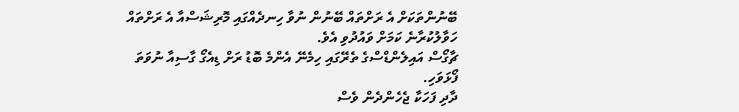ބޭނުންތަކަށް އެ ރަށްތައް ބޭނުން ނުވާ ހިނދެއްގައި މޮރިޝަސްއާ އެ ރަށްތައް ހަވާލުކުރާނެ ކަމަށް ވައުދުވި އެވެ.
ޗާގޯސް އައިލެންޑްސްގެ ތެރޭގައި ހިމެނޭ އެންމެ ބޮޑު ރަށް ޑިއެގޯ ގާސިއާ ނުވަތަ ފޯޅަވަހި.
ދާދި ފަހަކާ ޖެހެންދެން ވެސް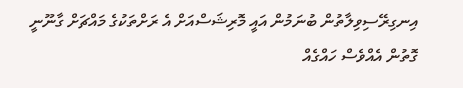އިނގިރޭސިވިލާތުން ބުނަމުން އައީ މޮރިޝަސްއަށް އެ ރަށްތަކުގެ މައްޗަށް ގާނޫނީ ގޮތުން އެއްވެސް ހައްގެއް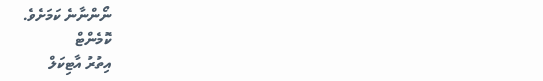ނޯންނާނެ ކަމަށެވެ.
ކޮމެންޓް
އިތުރު އާޓިކަލް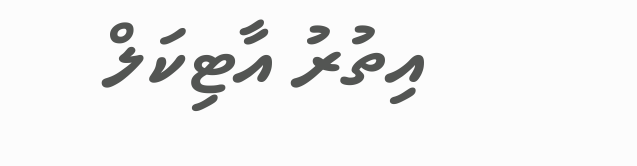އިތުރު އާޓިކަލް